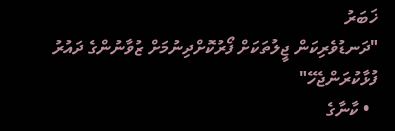ޚަބަރު
"ދަނޑުވެރިކަން ޖީލުތަކަށް ފޯރުކޮށްދިނުމަށް ޒުވާނުންގެ ދައުރު ފުޅާކުރަންޖެހޭ"
  • ކާނާގެ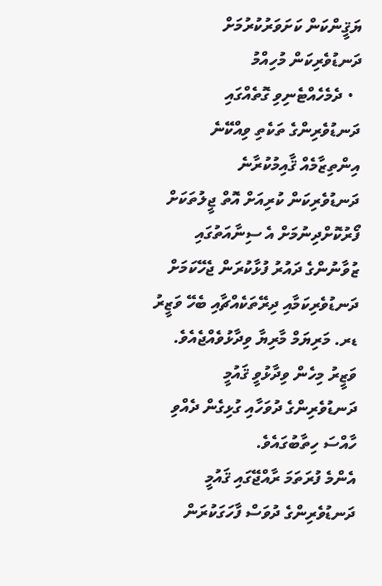ޔަޤީންކަން ކަށަވަރުކުރުމަށް ދަނޑުވެރިކަން މުހިއްމު
  • ދެމެހެއްޓެނިވި ގޮތެއްގައި ދަނޑުވެރިންގެ ތަކެތި ވިއްކޭނެ އިންތިޒާމެއް ޤާއިމުކުރާނެ
ދަނޑުވެރިކަން ކުރިއަށް އޮތް ޖީލުތަކަށް ފޯރުކޮށްދިނުމަށް އެ ސިނާއަތުގައި ޒުވާނުންގެ ދައުރު ފުޅާކުރަން ޖެހޭކަމަށް ދަނޑުވެރިކަމާއި ދިރޭތަކެއްޗާއި ބެހޭ ވަޒީރު ޑރ. މަރިޔަމް މާރިޔާ ވިދާޅުވެއްޖެއެވެ. ވަޒީރު މިހެން ވިދާޅުވީ ޤައުމީ ދަނޑުވެރިންގެ ދުވަހާއި ގުޅިގެން ދެއްވި ހާއްސަ ހިތާބުގައެވެ.
އެންމެ ފުރަތަމަ ރާއްޖޭގައި ޤައުމީ ދަނޑުވެރިންގެ ދުވަސް ފާހަގަކުރަން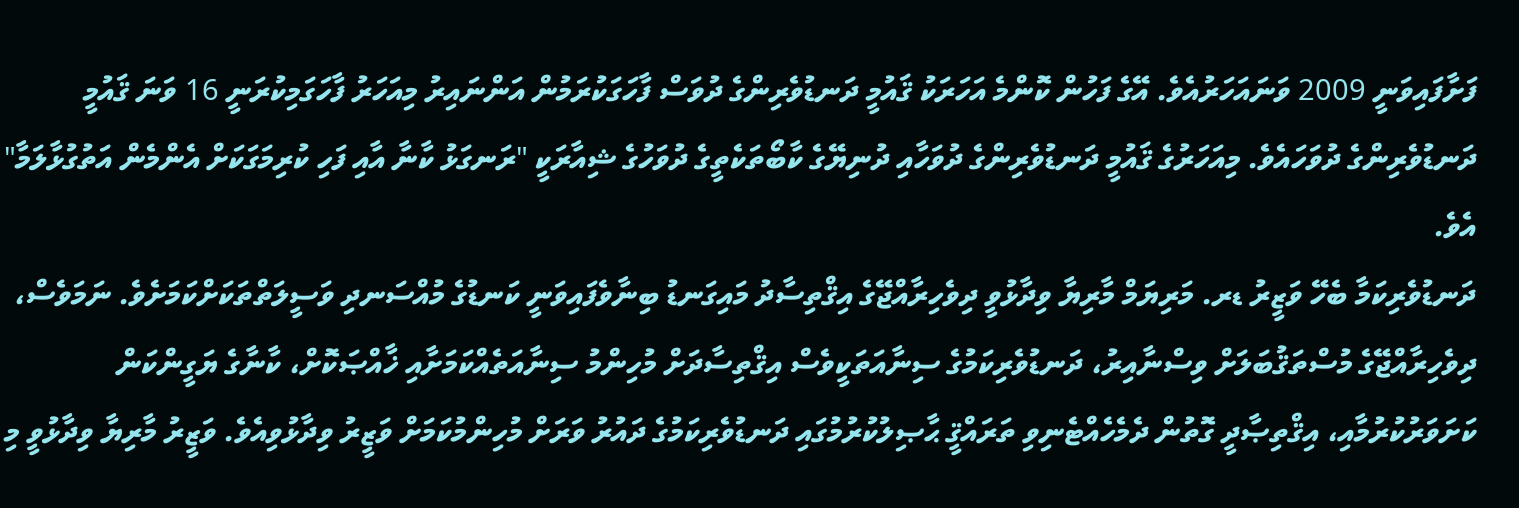ފަށާފައިވަނީ 2009 ވަނައަހަރުއެވެ. އޭގެ ފަހުން ކޮންމެ އަހަރަކު ޤައުމީ ދަނޑުވެރިންގެ ދުވަސް ފާހަގަކުރަމުން އަންނައިރު މިއަހަރު ފާހަގަމިކުރަނީ 16 ވަނަ ޤައުމީ ދަނޑުވެރިންގެ ދުވަހައެވެ. މިއަހަރުގެ ޤައުމީ ދަނޑުވެރިންގެ ދުވަހާއި ދުނިޔޭގެ ކާބޯތަކެތީގެ ދުވަހުގެ ޝިއާރަކީ "ރަނގަޅު ކާނާ އާއި ފަހި ކުރިމަގަކަށް އެންމެން އަތުގުޅާލަމާ" އެވެ.
ދަނޑުވެރިކަމާ ބެހޭ ވަޒީރު ޑރ. މަރިޔަމް މާރިޔާ ވިދާޅުވީ ދިވެހިރާއްޖޭގެ އިޤްތިސާދު މައިގަނޑު ބިނާވެފައިވަނީ ކަނޑުގެ މުއްސަނދި ވަސީލަތްތަކަށްކަމަށެވެ. ނަމަވެސް، ދިވެހިރާއްޖޭގެ މުސްތަޤުބަލަށް ވިސްނާއިރު، ދަނޑުވެރިކަމުގެ ސިނާއަތަކީވެސް އިޤްތިސާދަށް މުހިންމު ސިނާއަތެއްކަމަށާއި ޚާއްޞަކޮށް، ކާނާގެ ޔަގީންކަން ކަށަވަރުކުރުމާއި، އިޤްތިޞާދީ ގޮތުން ދެމެހެއްޓެނިވި ތަރައްޤީ ޙާޞިލުކުރުމުގައި ދަނޑުވެރިކަމުގެ ދައުރު ވަރަށް މުހިންމުކަމަށް ވަޒީރު ވިދާޅުވިއެވެ. ވަޒީރު މާރިޔާ ވިދާޅުވީ މި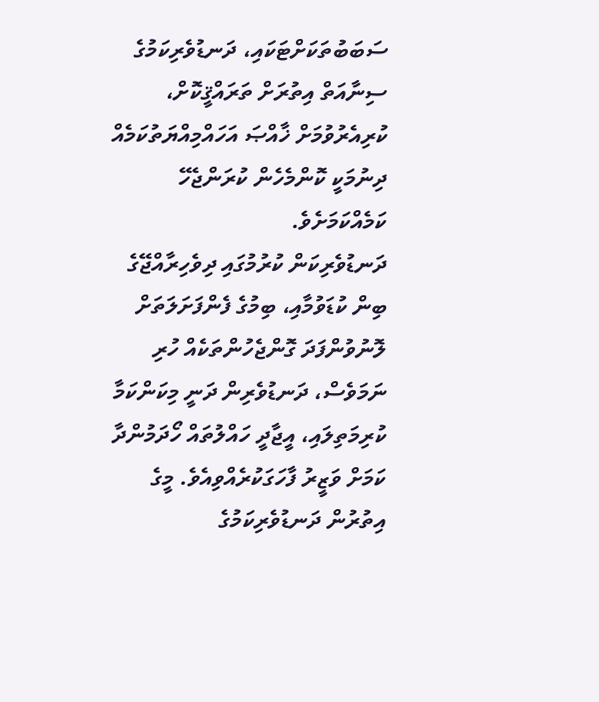ސަބަބުތަކަށްޓަކައި، ދަނޑުވެރިކަމުގެ ސިނާއަތް އިތުރަށް ތަރައްޤީކޮށް، ކުރިއެރުވުމަށް ޚާއްޞަ އަހައްމިއްޔަތުކަމެއް ދިނުމަކީ ކޮންމެހެން ކުރަންޖެހޭ ކަމެއްކަމަށެވެ.
ދަނޑުވެރިކަން ކުރުމުގައި ދިވެހިރާއްޖޭގެ ބިން ކުޑަވުމާއި، ބިމުގެ ފެންފަށަލަތަށް ލޮނުވުންފަދަ ގޮންޖެހުންތަކެއް ހުރި ނަމަވެސް، ދަނޑުވެރިން ދަނީ މިކަންކަމާ ކުރިމަތިލައި، އީޖާދީ ހައްލުތައް ހޯދަމުންދާ ކަމަށް ވަޒީރު ފާހަގަކުރެއްވިއެވެ. މީގެ އިތުރުން ދަނޑުވެރިކަމުގެ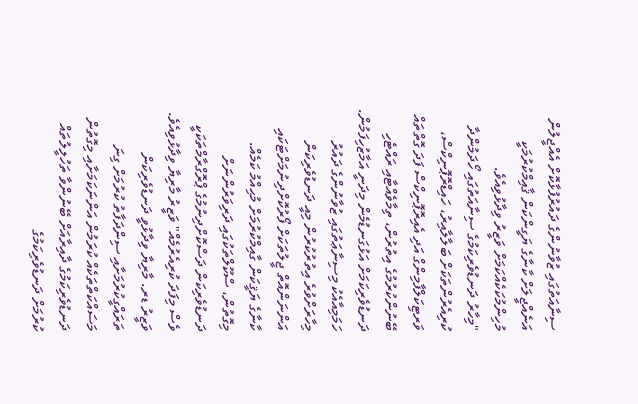ސިނާއަތުގައި ޒުވާނުންގެ ދައުރުފުޅާކޮށް އެއްޖީލުން އަނެއްޖީލަށް ކާނާގެ ޔަގީންކަން ޤާއިމްކުރުމަކީ މުހިންމުކަކެއްކަމަށް ވަޒީރު ވިދާޅުވިއެވެ.
"މިހާރު ދަނޑުވެރިކަމުގެ ސިނާއަތުގައި ހޯދަމުންދާ ކުރިއެރުންތަކަށް ބަލާލާއިރު، ހައިޑްރޮޕޮނިކްސް، ވަރޓިކަލްފާމިންގް އަދި އެއިރޮޕޮނިކްސް ފަދަ ގޮތްތައް ބޭނުންކުރުމުގެ އިތުރުން، ތިމާވެއްޓާއި ރައްޓެހި ދަނޑުވެރިކަމަށް އަޅުގަނޑުމެން މިދަނީ އަމާޒުހިފަމުން. ހަމަމިއާއެކު މިސިނާޢަތުގައި ޒުވާނުންގެ ދައުރު މިހާރަށްވުރެ އިތުރުކުރުން މިއީ ދަނޑުވެރިކަން އަންނަންއޮތް ޖީލުތަކަށް ފޯރުކޮށްދިނުމަށްޓަކައި ކާނާގެ ޔަޤީކަން ގާއިމްކުރުމަށް މުޙިއްމު ކަމެއް. މިގޮތުން، ސްކޫލްތަކުގައި ދަރިވަރުންނަށް ދަނޑުވެރިކަން ދަސްކޮށްދިނުމުގެ ޕްރޮގްރާމްތަކަކީ ވެސް މިފަދަ ކުރިއެރުމެއް" ވަޒީރު މާރިޔާ ވިދާޅުވިއެވެ.
ވަޒީރު ޑރ. މާރިޔާ ވިދާޅުވީ ދަނޑުވެރިކަން ތަރައްގީކުރުމަށާއި ސިންދަފާތު ކުރުމަށް ގިނަ މަސައްކަތްތަކެއް ކުރަމުން އަންނަކަމަށާއި މިގޮތުން ދަނޑުވެރިކަމުގެ ދާއިރާއަށް ބޭނުންވާ ތަހުލީލުތައް ކުރުމަށް ދަނޑުވެރިކަމުގެ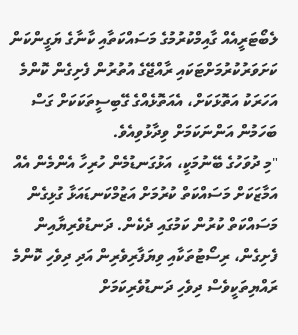ލެބޯޓަރީއެއް ގާއިމްކުރުމުގެ މަސައްކަތާއި ކާނާގެ ޔަގީންކަން ކަށަވަރުކުރުމަށްޓަކައި ރާއްޖޭގެ އުތުރުން ފެށިގެން ކޮންމެ އަހަރަކު އަތޮޅަކަށް، އެއަތޮޅެއްގެ ގޭބިސީތަކަކަށް ގަސް ބަހަމުން އަންނަކަމަށް ވިދާޅުވިއެވެ.
"މި ދުވަހުގެ ބޭނުމަކީ، އަޅުގަނޑުމެން ހުރިހާ އެންމެން އެއް އަމާޒަކަށް މަސައްކަތް ކުރުމަށް އަޒުމްކަނޑައަޅާ ގުޅިގެން މަސައްކަތް ކުރުން ކަމުގައި ދެކެން. ދަނޑުވެރިޔާއިން ފެށިގެން، ރިސޯޓުތަކާއި ވިޔަފާރިވެރިން އަދި ދިވެހި ކޮންމެ ރައްޔިތަކީވެސް ދިވެހި ދަނޑުވެރިކަމަށް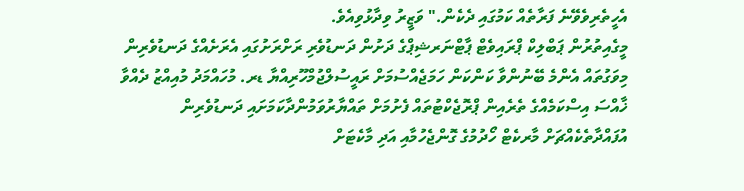އެހީތެރިވެވޭނެ ފަރާތެއް ކަމުގައި ދެކެން." ވަޒީރު ވިދާޅުވިއެވެ.
މީގެއިތުރުން ޕަބްލިކް ޕްރައިވެޓް ޕާޓްނަރޝިޕްގެ ދަށުން ދަނޑުވެރި ރަށްރަށުގައި އެރަށެއްގެ ދަނޑުވެރިން މިވަގުތައް އެންމެ ބޭނުންވާ ކަންކަން ހަމަޖެއްސުމަށް ރައީސުލްޖުމްހޫރިއްޔާ ޑރ. މުހައްމަދު މުއިއްޒު ދެއްވާ ޚާއްސަ އިސްކަމެއްގެ ތެރެއިން ޕްރޮޖެކްޓުތައް ފެށުމަށް ތައްޔާރުވަމުންދާކަމަށައި ދަނޑުވެރިން އުފައްދާތެކެއްޗަށް މާރކެޓް ހޯދުމުގެ ގޮންޖެހުމާއި އަދި މާކެޓަށް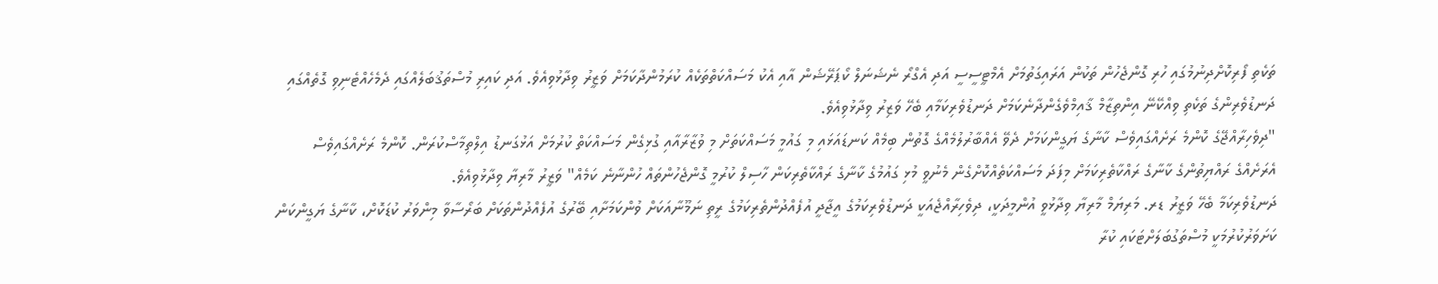ތަކެތި ފޯރިކޮށްދިނުމުގައި ހުރި ގޮންޖެހުން ތަކުން އަރައިގަތުމަށް އެމްޓީސީސީ އަދި އެގްރޯ ނެޝަނަލް ކޯޕަރޭޝަން އާއި އެކު މަސައްކަތްތަކެއް ކުރަމުންދާކަމަށް ވަޒީރު ވިދާޅުވިއެވެ. އަދި ކައިރި މުސްތަޤުބަލެއްގައި ދެމެހެއްޓެނިވި ގޮތެއްގައި ދަނޑުވެރިންގެ ތަކެތި ވިއްކޭނޭ އިންތިޒާމް ޤާއިމްވެގެންދާނެކަމަށް ދަނޑުވެރިކަމާއި ބެހޭ ވަޒިރު ވިދާޅުވިއެވެ.
"ދިވެހިރާއްޖޭގެ ކޮންމެ ރަށެއްގައިވެސް ކާނާގެ ޔަގީންކަމަށް ދެވޭ އެއްބާރުލުމެއްގެ ގޮތުން ބިމެއް ކަނޑައަޅައި މި ގައުމީ މަސައްކަތަށް މި ވުޒާރާއާއި ގުޅިގެން މަސައްކަތް ކުރުމަށް އަޅުގަނޑު އިލްތިމާސްކުރަން. ކޮންމެ ރަށެއްގައިވެސް އެރަށެއްގެ ރައްޔިތުންގެ ކާނާގެ ރައްކާތެރިކަމަށް މިފަދަ މަސައްކަތެއްކޮށްގެން މެނުވީ މުޅި ގައުމުގެ ކާނާގެ ރައްކާތެރިކަން ހާސިލް ކުރުމީ ގޮންޖެހުންތައް ހުންނާނެ ކަމެއް" ވަޒީރު މާރިޔާ ވިދާޅުވިއެވެ.
ދަނޑުވެރިކަމާ ބެހޭ ވަޒީރު ޑރ. މަރިޔަމް މާރިޔާ ވިދާޅުވީ އުންމީދަކީ، ދިވެހިރާއްޖެއަކީ ދަނޑުވެރިކަމުގެ އީޖާދީ އުފެއްދުންތެރިކަމުގެ ރީތި ނަމޫނާއަކަށް ވުންކަމަށާއި ބޭރުގެ އުފެއްދުންތަކަށް ބަރޯސާވާ މިންވަރު ކުޑަކޮށް، ކާނާގެ ޔަގީންކަން ކަށަވަރުކުރުމަކީ މުސްތަގުބަލަށްޓަކައި ކުރާ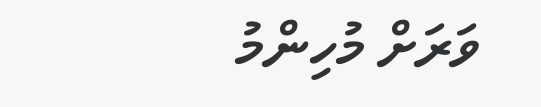ވަރަށް މުހިންމު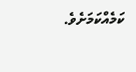ކަމެއްކަމަށެވެ.